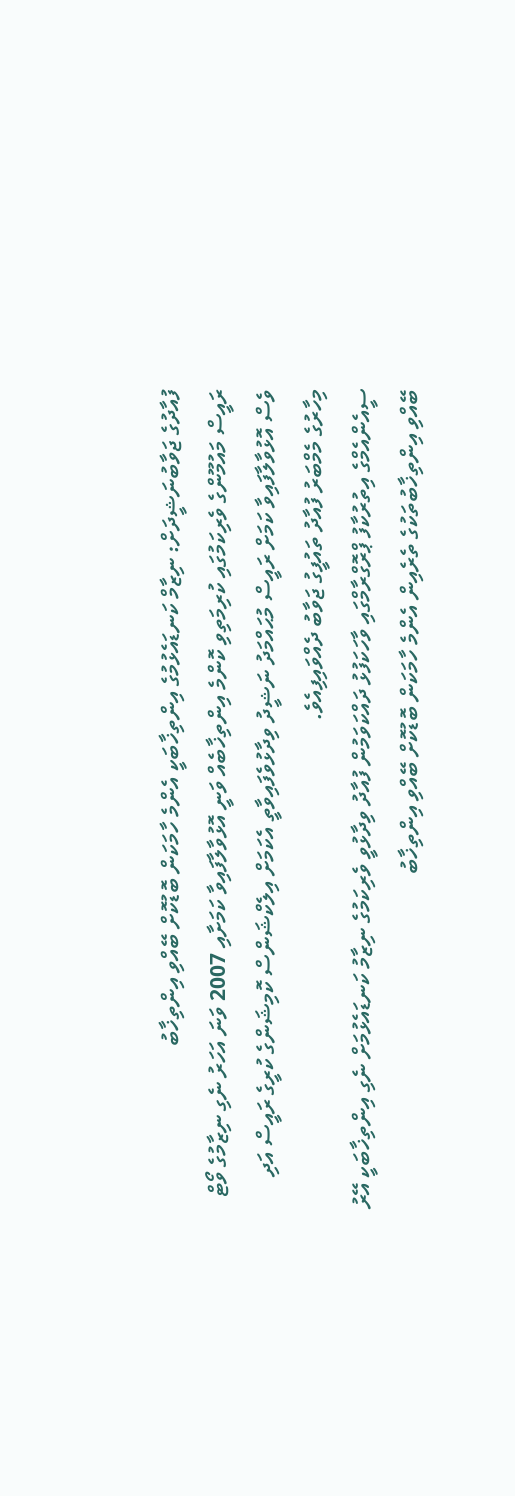ފުއާދުގެ ޖަވާބުނަޝީދަށް: ނިޒާމް ކަނޑައެޅުމުގެ އިންތިޚާބަކީ އެންމެ ހާމަކަން ބޮޑުކޮށް ބޭއްވި އިންތިޚާބު
ރައީސް މައުމޫންގެ ވެރިކަމުގައި ކުރިމަތިވި ކޮންމެ އިންތިޚާބެއް ވަނީ އޮޅުވާލާފައިވާ ކަމަށާއި 2007 ވަނަ އަހަރު ނެގި ނިޒާމުގެ ވޯޓް ވެސް އޮޅުވާލާފައިވާ ކަމަށް ރައީސް މުޙައްމަދު ނަޝީދު ވިދާޅުވެފައިވާތީ އެކަމަށް އިލެކްޝަންސް ކޮމިޝަންގެ ކުރީގެ ރައީސް އަދި މިހާރުގެ މެމްބަރު ފުއާދު ތައުފީގު ޖަވާބު ދެއްވައިފިއެވެ.
ސީއެންއެމްގެ އިތުރުކާފު ޕްރޮގްރާމްގައި ވާހަކަފުޅު ދައްކަވަމުން ފުއާދު ވިދާޅުވީ ވެރިކަމުގެ ނިޒާމު ކަނޑައެޅުމަށް ނެގި އިންތިޚާބަކީ އޭރު ބޭއްވި އިންތިޚާބުތަކުގެ ތެރެއިން އެންމެ ހާމަކަން ބޮޑުކޮށް ބޭއްވި އިންތިޚާބު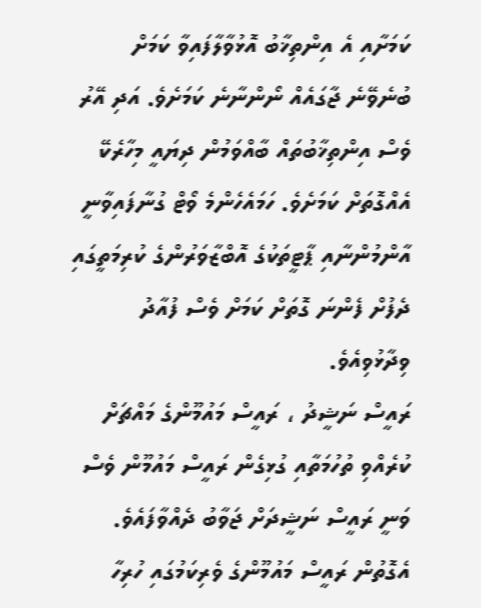ކަމަށާއި އެ އިންތިޚާބު އޮޅުވާލާފައިވާ ކަމަށް ބުނެވޭނެ ޖާގައެއް ނޯންނާނެ ކަމަށެވެ. އަދި އޭރު ވެސް އިންތިޚާބުތައް ބާއްވަމުން ދިޔައީ މިހާރެކޭ އެއްގޮތަށް ކަމަށެވެ. ހަމައެހެންމެ ވޯޓް ގުނާފައިވާނީ އާންމުންނާއި ޕާޓީތަކުގެ އޮބްޒާވަރުންގެ ކުރިމަތީގައި ދެފުށް ފެންނަ ގޮތަށް ކަމަށް ވެސް ފުއާދު ވިދާޅުވިއެވެ.
ރައީސް ނަޝީދު ، ރައީސް މައުމޫންގެ މައްޗަށް ކުރެއްވި ތުހުމަތާއި ގުޅިގެން ރައީސް މައުމޫން ވެސް ވަނީ ރައީސް ނަޝީދަށް ޖަވާބު ދެއްވާފައެވެ. އެގޮތުން ރައީސް މައުމޫންގެ ވެރިކަމުގައި ހުރިހާ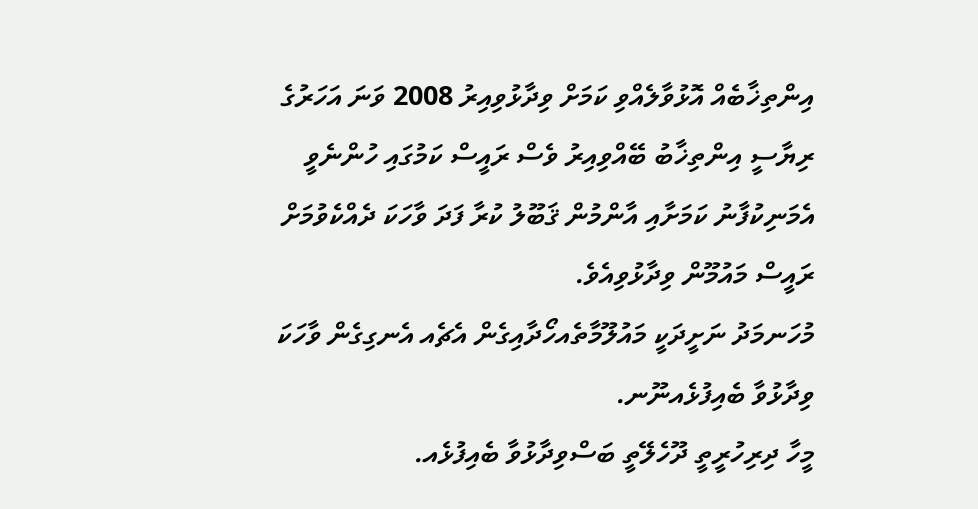އިންތިޚާބެއް އޮޅުވާލެއްވި ކަމަށް ވިދާޅުވިއިރު 2008 ވަނަ އަހަރުގެ ރިޔާސީ އިންތިޚާބު ބޭއްވިއިރު ވެސް ރައީސް ކަމުގައި ހުންނެވީ އެމަނިކުފާނު ކަމަށާއި އާންމުން ޤަބޫލު ކުރާ ފަދަ ވާހަކަ ދެއްކެވުމަށް ރައީސް މައުމޫން ވިދާޅުވިއެވެ.
މުހަނމަދު ނަށީދަކީ މައުލޫމާތެއހޯދާއިގެން އެޗެއ އެނގިގެން ވާހަކަ ވިދާޅުވާ ބެއިފުޅެއނޫނ.
މީހާ ދިރިހުރީތީ ދޫހެލޭތީ ބަސްވިދާޅުވާ ބެއިފުޅެއ.